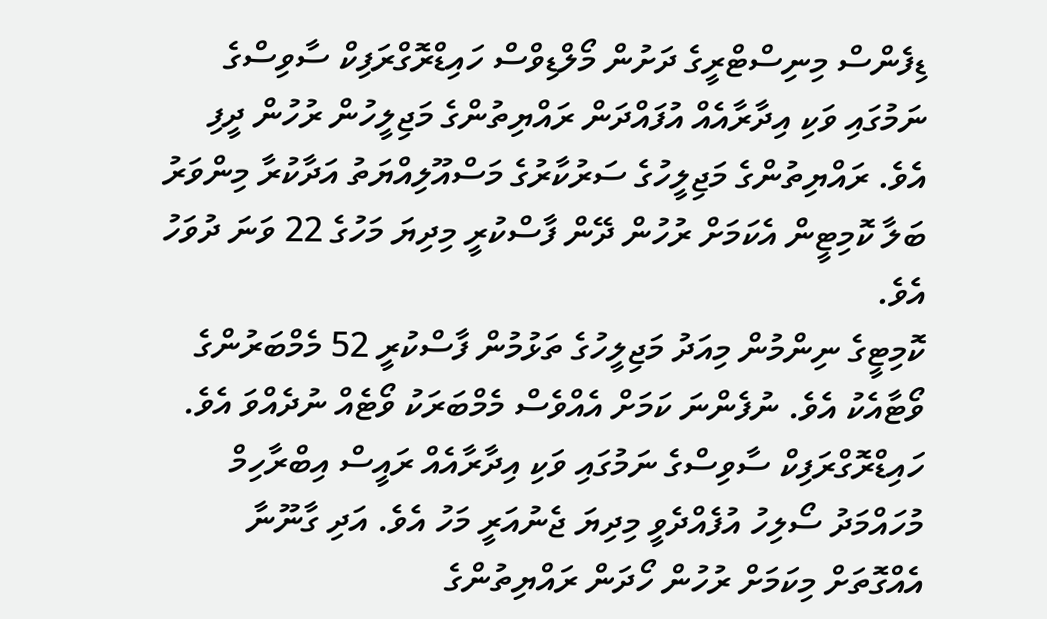ޑިފެންސް މިނިސްޓްރީގެ ދަށުން މޯލްޑިވްސް ހައިޑްރޮގްރަފިކް ސާވިސްގެ ނަމުގައި ވަކި އިދާރާއެއް އުފައްދަން ރައްޔިތުންގެ މަޖިލީހުން ރުހުން ދީފި އެވެ. ރައްޔިތުންގެ މަޖިލީހުގެ ސަރުކާރުގެ މަސްއޫލިއްޔަތު އަދާކުރާ މިންވަރު ބަލާ ކޮމިޓީން އެކަމަށް ރުހުން ދޭން ފާސްކުރީ މިދިޔަ މަހުގެ 22 ވަނަ ދުވަހު އެވެ.
ކޮމިޓީގެ ނިންމުން މިއަދު މަޖިލީހުގެ ތަޅުމުން ފާސްކުރީ 52 މެމްބަރުންގެ ވޯޓާއެކު އެވެ. ނުފެންނަ ކަމަށް އެއްވެސް މެމްބަރަކު ވޯޓެއް ނުދެއްވަ އެވެ.
ހައިޑްރޮގްރަފިކް ސާވިސްގެ ނަމުގައި ވަކި އިދާރާއެއް ރައީސް އިބްރާހިމް މުހައްމަދު ސޯލިހު އުފެއްދެވީ މިދިޔަ ޖެނުއަރީ މަހު އެވެ. އަދި ގާނޫނާ އެއްގޮތަށް މިކަމަށް ރުހުން ހޯދަން ރައްޔިތުންގެ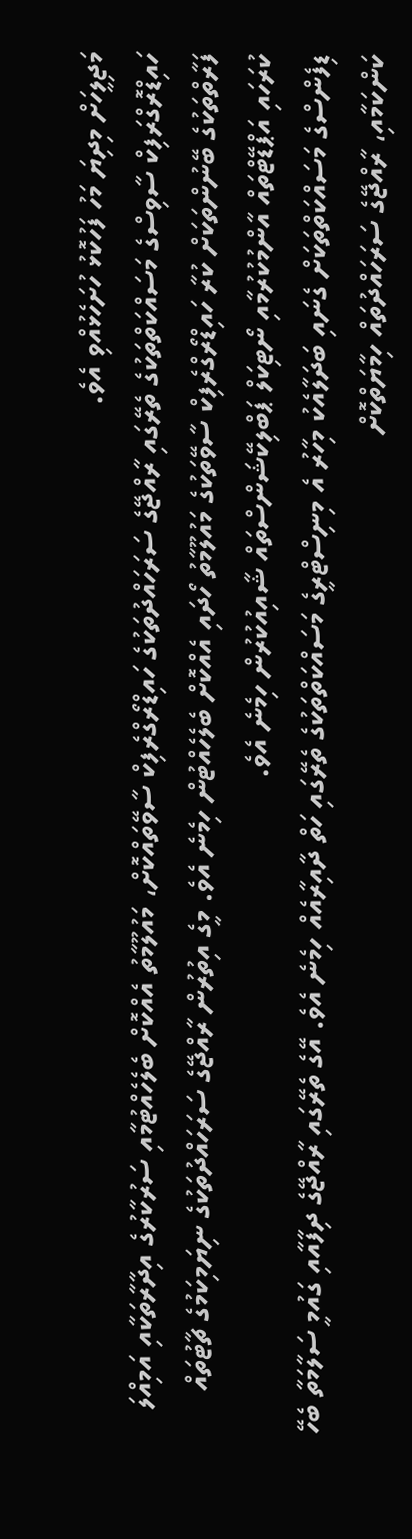މަޖިލީހަށް މިދިޔަ މަހު ފަހުކޮޅު ހުށަހެޅުއްވި އެވެ.
ހައިޑްރޮގްރަފިކް ސާވިސްގެ މަސައްކަތްތަކުގެ ތެރޭގައި ރާއްޖޭގެ ސަރަހައްދުތަކުގެ ހައިޑްރޯގްރެފިކް ސާވޭތައްކޮށް، މައުލޫމާތު އެއްކޮށް ބެލެހެއްޓުމާއި ސަރުކާރުގެ އިދާރާތަކާއި އަމިއްލަ ފަރާތްތަކުގެ ބޭނުންތަކަށް ކުރާ ހައިޑްރޯގްރެފިކް ސާވޭތަކުގެ މައުލޫމާތު ހޯދައި އެއްކޮށް ބެލެހެއްޓުން ހިމެނެ އެވެ. މީގެ އިތުރުން ރާއްޖޭގެ ސަރަހައްދުތަކުގެ ނިޔަމިކަމުގެ ޗާޓުތައް ކުރަހައި އަޕްޑޭޓްތައް އާންމުކުރުމާއި ނޯޓިކަލް ޕަބްލިކޭޝަންސްތައް ޝާއިއުކުރުން ހިމެނެ އެވެ.
ޑިފެންސްގެ މަސައްކަތްތަކަށް ގެނައި ބަދަލާއެކު މިހާރު އެ މިނިސްޓްރީގެ މަސައްކަތްތަކުގެ ތެރޭގައި ހަތް ދާއިރާއެއް ހިމެނެ އެވެ. އޭގެ ތެރޭގައި ރާއްޖޭގެ ދިފާއާއި ގައުމީ ސަލާމަތާ ބެހޭ ކަންކަމާއި، ރާއްޖޭގެ ސަރަހައްދުތައް ހިމާޔަތްކޮށް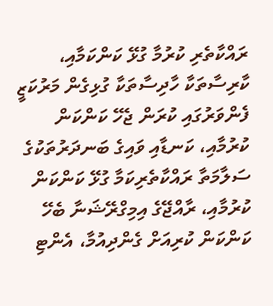ރައްކާތެރި ކުރުމާ ގުޅޭ ކަންކަމާއި، ކާރިސާތަކާ ހާދިސާތަކާ ގުޅިގެން މަރުކަޒީ ފެންވަރުގައި ކުރަން ޖެހޭ ކަންކަން ކުރުމާއި، ކަނޑާއި ވައިގެ ބަނދަރުތަކުގެ ސަލާމަތާ ރައްކާތެރިކަމާ ގުޅޭ ކަންކަން ކުރުމާއި، ރާއްޖޭގެ އިމިގްރޭޝަނާ ބެހޭ ކަންކަން ކުރިއަށް ގެންދިއުމާ، އެންޓި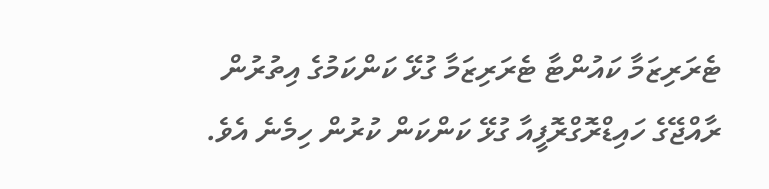ޓެރަރިޒަމާ ކައުންޓާ ޓެރަރިޒަމާ ގުޅޭ ކަންކަމުގެ އިތުރުން ރާއްޖޭގެ ހައިޑްރޮގްރޮފީއާ ގުޅޭ ކަންކަން ކުރުން ހިމެނެ އެވެ.